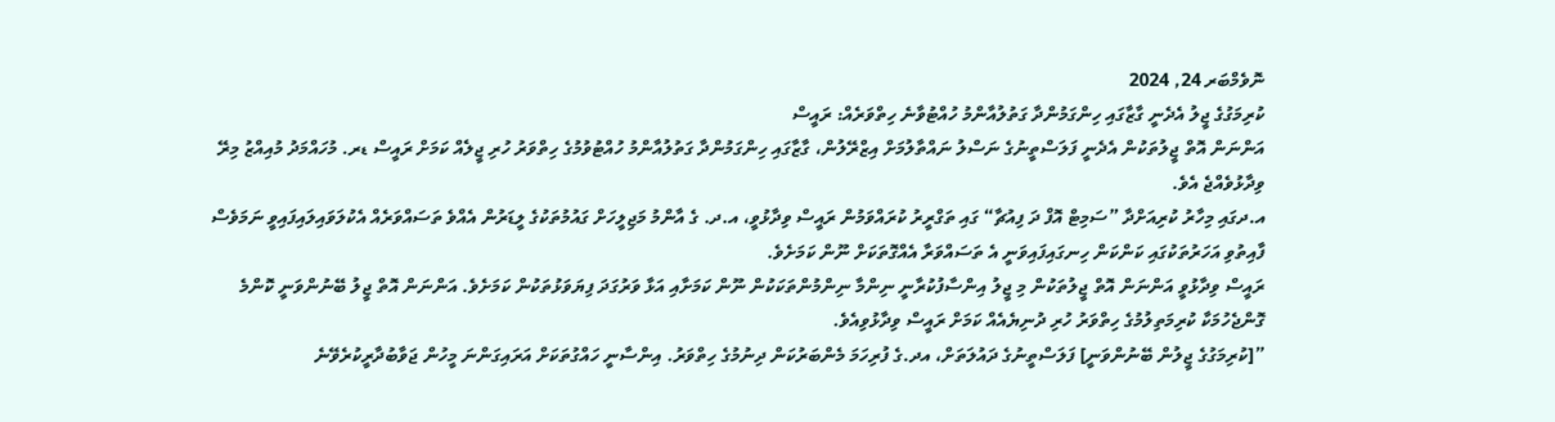ނޮވެމްބަރ 24, 2024
ކުރިމަގުގެ ޖީލު އެދެނީ ގާޒާގައި ހިންގަމުންދާ ގަތުލުއާންމު ހުއްޓުވާނެ ހިތްވަރެއް: ރައީސް
އަންނަން އޮތް ޖީލުތަކުން އެދެނީ ފަލަސްތީނުގެ ނަސްލު ނައްތާލުމަށް އިޒްރޭލުން، ގާޒާގައި ހިންގަމުންދާ ގަތުލުއާންމު ހުއްޓުވުމުގެ ހިތްވަރު ހުރި ޖީލެއް ކަމަށް ރައީސް ޑރ. މުހައްމަދު މުއިއްޒު މިރޭ ވިދާޅުވެއްޖެ އެވެ.
އ.ދގައި މިހާރު ކުރިއަށްދާ ”ސަމިޓް އޮފް ދަ ފިއުޗާ“ ގައި ތަގްރީރު ކުރައްވަމުން ރައީސް ވިދާޅުވީ، އ.ދ. ގެ އާންމު މަޖިލީހަށް ގައުމުތަކުގެ ލީޑަރުން އެއްވެ ތަސައްވަރެއް އެކުލަވައިލައިފައިވީ ނަމަވެސް ފާއިތުވި އަހަރުތަކުގައި ކަންކަން ހިނގައިފައިވަނީ އެ ތަސައްވަރާ އެއްގޮތަކަށް ނޫން ކަމަށެވެ.
ރައީސް ވިދާޅުވީ އަންނަން އޮތް ޖީލުތަކުން މި ޖީލު އިންސާފުކުރާނީ ނިންމާ ނިންމުންތަކަކުން ނޫން ކަމަށާއި އަޅާ ވަރުގަދަ ފިޔަވަޅުތަކުން ކަމަށެވެ. އަންނަން އޮތް ޖީލު ބޭނުންވަނީ ކޮންމެ ގޮންޖެހުމަކާ ކުރިމަތިލުމުގެ ހިތްވަރު ހުރި ދުނިޔެއެއް ކަމަށް ރައީސް ވިދާޅުވިއެވެ.
”[ކުރިމަގުގެ ޖީލުން ބޭނުންވަނީ] ފަލަސްތީނުގެ ދައުލަތަށް، އދ.ގެ ފުރިހަމަ މެންބަރުކަން ދިނުމުގެ ހިތްވަރު. އިންސާނީ ހައްގުތަކަށް އަރައިގަންނަ މީހުން ޖަވާބުދާރީކުރެވޭނެ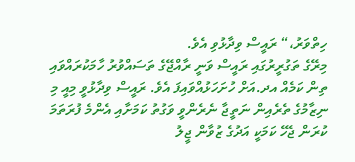ހިތްވަރު،“ ރައީސް ވިދާޅުވި އެވެ.
މިރޭގެ ތަގުރީރުގައި ރައީސް ވަނީ ރާއްޖޭގެ ތަސައްވުރު ހާމަކުރައްވައި ތިން ކަމެއް އދ.އަށް ހުށަހަޅުއްވައިފަ އެވެ. ރައީސް ވިދާޅުވީ މިއީ މި ނިޒާމުގެ ތެރެއިން ނަތީޖާ ނެރެންވީ ވަގުތު ކަމަށާއި އެންމެ ފުރަތަމަ ކުރަން ޖެހޭ ކަމަކީ އަދުގެ ޒުވާން ޖީލު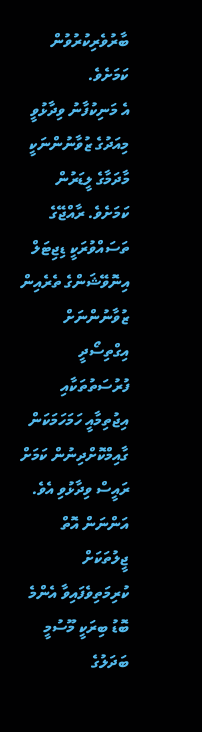ބާރުވެރިކުރުވުން ކަމަށެވެ.
އެ މަނިކުފާނު ވިދާޅުވީ މިއަދުގެ ޒުވާނުންނަކީ މާދަމާގެ ލީޑަރުން ކަމަށެވެ. ރާއްޖޭގެ ތަސައްވުރަކީ ޑިޖިޓަލް އިނޮވޭޝަންގެ ތެރެއިން ޒުވާނުންނަށް އިގްތިސޯދީ ފުރުސަތުތަކާއި އިޖުތިމާއީ ހަމަހަމަކަން ގާއިމްކޮށްދިނުން ކަމަށް ރައީސް ވިދާޅުވި އެވެ.
އަންނަން އޮތް ޖީލުތަކަށް ކުރިމަތިވެފައިވާ އެންމެ ބޮޑު ބިރަކީ މޫސުމީ ބަދަލުގެ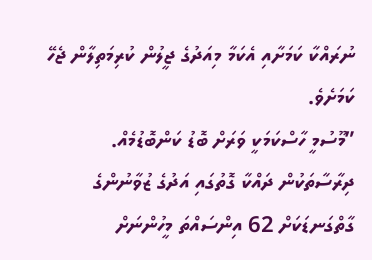ނުރައްކާ ކަމަށާއި އެކަމާ މިއަދުގެ ޖީލުން ކުރިމަތިލާން ޖެހޭ ކަމަށެވެ.
”މޫސުމީ ހާސްކަމަކީ ވަރަށް ބޮޑު ކަންބޮޑުމެއް. ދިރާސާތަކުން ދައްކާ ގޮތުގައި އަދުގެ ޒުވާނުންގެ ގާތްގަނޑަކަށް 62 އިންސައްތަ މީހުންނަށް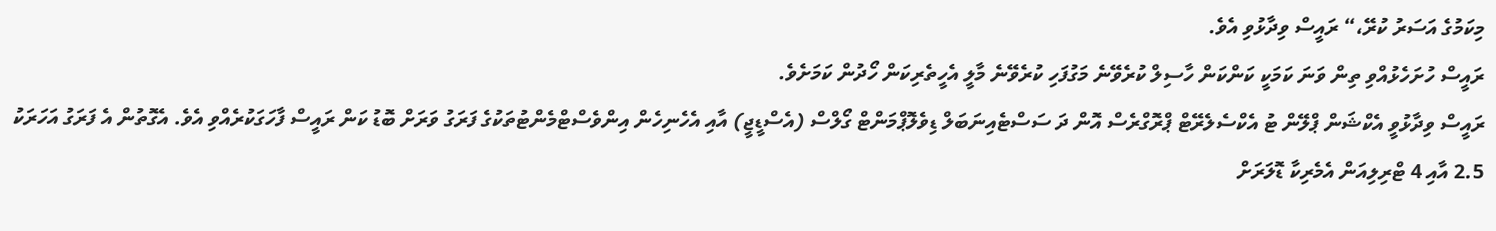މިކަމުގެ އަސަރު ކުރޭ،“ ރައީސް ވިދާޅުވި އެވެ.
ރައީސް ހުށަހެޅުއްވި ތިން ވަނަ ކަމަކީ ކަންކަން ހާސިލް ކުރެވޭނެ މަގުފަހި ކުރެވޭނެ މާލީ އެހީތެރިކަން ހޯދުން ކަމަށެވެ.
ރައީސް ވިދާޅުވީ އެކްޝަން ޕްލޭން ޓު އެކްސެލެރޭޓް ޕްރޮގްރެސް އޮން ދަ ސަސްޓެއިނަބަލް ޑިވެލޮޕްމަންޓް ގޯލްސް (އެސްޑީޖީ) އާއި އެހެނިހެން އިންވެސްޓްމެންޓުތަކުގެ ފަރަގު ވަރަށް ބޮޑު ކަން ރައީސް ފާހަގަކުރެއްވި އެވެ. އެގޮތުން އެ ފަރަގު އަހަރަކު 2.5 އާއި 4 ޓްރިލިއަން އެމެރިކާ ޑޮލަރަށް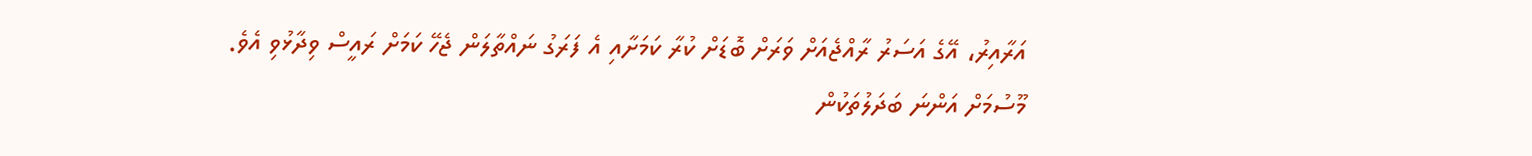އަރާއިރު، އޭގެ އަސަރު ރާއްޖެއަށް ވަރަށް ބޮޑަށް ކުރާ ކަމަށާއި އެ ފަރަގު ނައްތާލަން ޖެހޭ ކަމަށް ރައީސް ވިދާޅުވި އެވެ.
މޫސުމަށް އަންނަ ބަދަލުތަކުން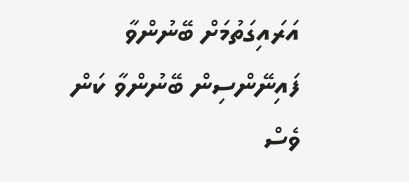އަރައިގަތުމަށް ބޭނުންވާ ފައިނޭންސިން ބޭނުންވާ ކަން ވެސް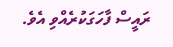ރައީސް ފާހަގަކުރެއްވި އެވެ.